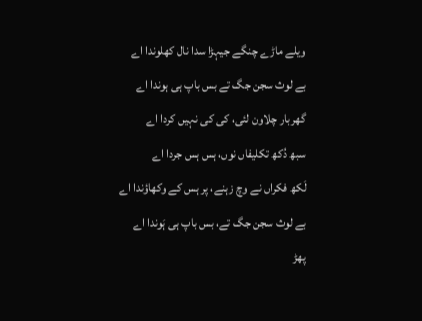ویلے ماڑے چنگے جیہڑا سدا نال کھلوندا اے
بے لوث سجن جگ تے بس باپ ہی ہوندا اے
گھربار چلاون لئی، کی کی نہیں کردا اے
سبھ دُکھ تکلیفاں نوں، ہس ہس جردا اے
لَکھ فکراں نے وچ زہنے، پر ہس کے وکھاؤندا اے
بے لوث سجن جگ تے، بس باپ ہی ہَوندا اے
پھڑ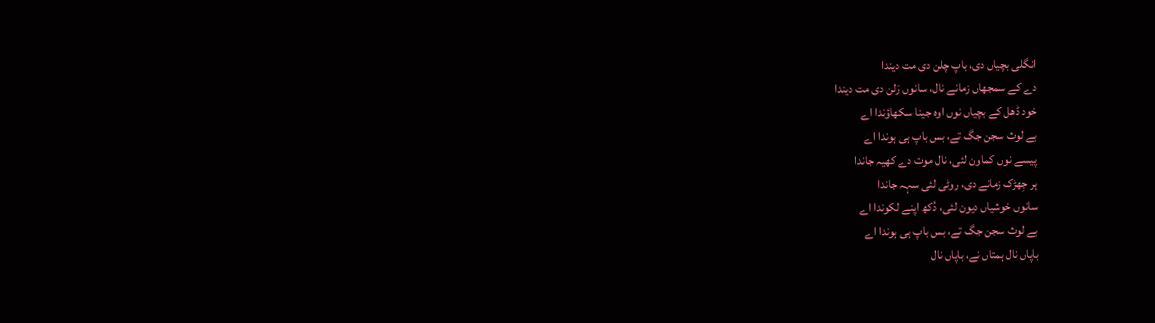انگلی بچیاں دی، باپ چلن دی مت دیندا
دے کے سمجھاں زمانے نال، سانوں رَلن دی مت دیندا
خود ڈھل کے بچیاں نوں اوہ جینا سکھاؤندا اے
بے لوث سجن جگ تے، بس باپ ہی ہوندا اے
پیسے نوں کماون لئی، نال موت دے کھیہ جاندا
ہر جِھڑک زمانے دی، روٹی لئی سہہ جاندا
سانوں خوشیاں دیون لئی، دُکھ اپنے لکوندا اے
بے لوث سجن جگ تے، بس باپ ہی ہوندا اے
باپاں نال ہمتاں نے، باپاں نال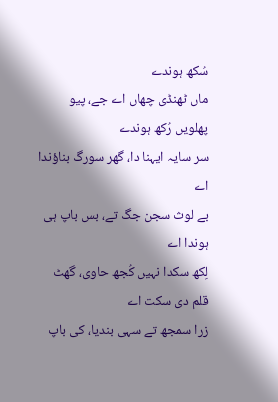سُکھ ہوندے
ماں ٹھنڈی چھاں اے جے، پیو پھلویں رُکھ ہوندے
سر سایہ ایہنا دا، گھر سورگ بناؤندا اے
بے لوث سجن جگ تے، بس باپ ہی ہوندا اے
لِکھ سکدا نہیں کُجھ حاوی، گھٹ قلم دی سکت اے
زرا سمجھ تے سہی بندیا، کی باپ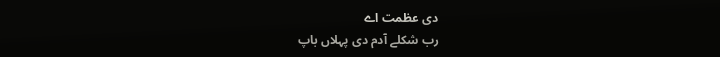دی عظمت اے
رب شکلے آدم دی پہلاں باپ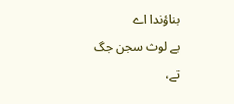بناؤندا اے
بے لوث سجن جگ تے،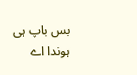بس باپ ہی ہوندا اے